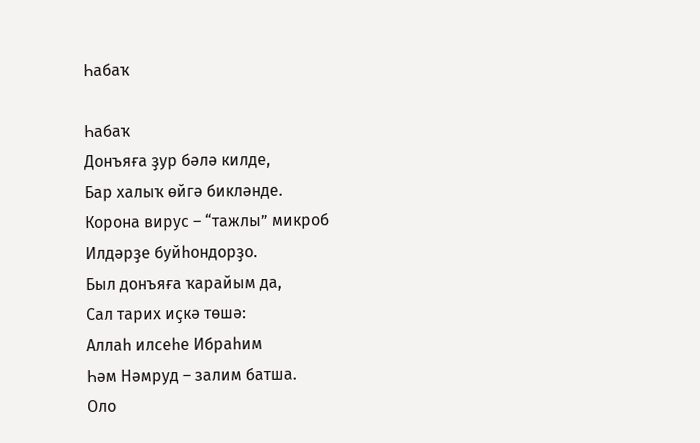Һабаҡ

Һабаҡ
Донъяға ҙур бәлә килде,
Бар халыҡ өйгә бикләнде.
Корона вирус – “тажлы” микроб
Илдәрҙе буйһондорҙо.
Был донъяға ҡарайым да,
Сал тарих иҫкә төшә:
Аллаһ илсеһе Ибраһим
Һәм Нәмруд – залим батша.
Оло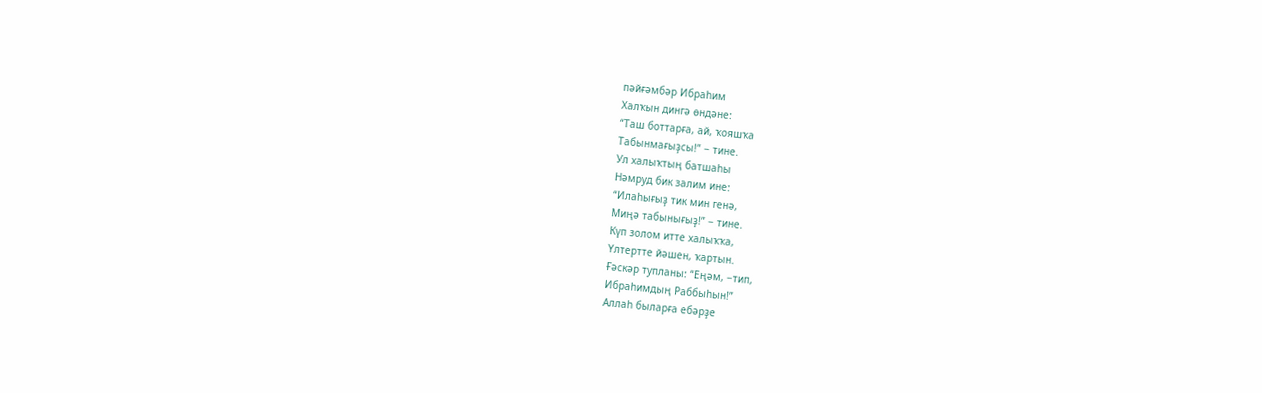пәйғәмбәр Ибраһим
Халҡын дингә өндәне:
“Таш боттарға, ай, ҡояшҡа
Табынмағыҙсы!” − тине.
Ул халыҡтың батшаһы
Нәмруд бик залим ине:
“Илаһығыҙ тик мин генә,
Миңә табынығыҙ!” − тине.
Күп золом итте халыҡҡа,
Үлтертте йәшен, ҡартын.
Ғәскәр тупланы: “Еңәм, −тип,
Ибраһимдың Раббыһын!”
Аллаһ быларға ебәрҙе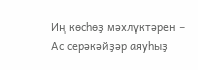Иң көсһөҙ мәхлүктәрен −
Ас серәкәйҙәр аяуһыҙ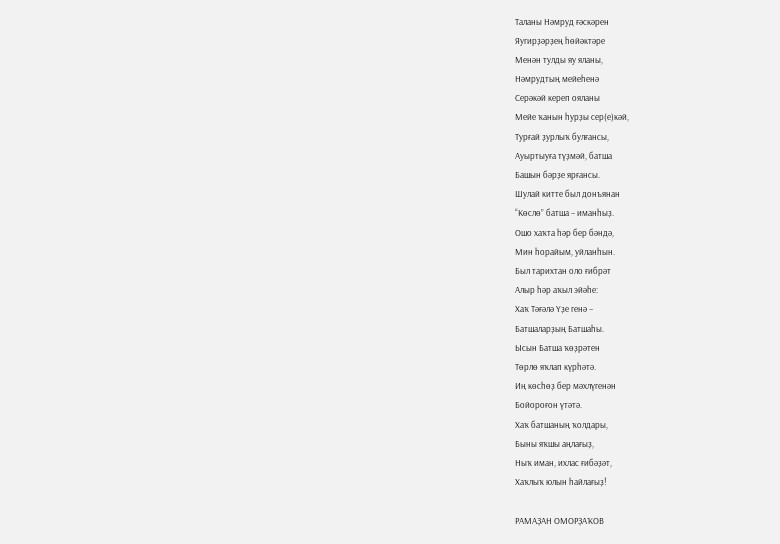Таланы Нәмруд ғәскәрен
Яугирҙәрҙең һөйәктәре
Менән тулды яу яланы,
Нәмрудтың мейеһенә
Серәкәй кереп ояланы
Мейе ҡанын һурҙы сер(е)кәй,
Турғай ҙурлыҡ булғансы,
Ауыртыуға түҙмәй, батша
Башын бәрҙе ярғансы.
Шулай китте был донъянан
“Көслө” батша − иманһыҙ.
Ошо хаҡта һәр бер бәндә,
Мин һорайым, уйланһын.
Был тарихтан оло ғибрәт
Алыр һәр аҡыл эйәһе:
Хаҡ Тәғәлә Үҙе генә −
Батшаларҙың Батшаһы.
Ысын Батша ҡөҙрәтен
Төрлө яҡлап күрһәтә.
Иң көсһөҙ бер мәхлүгенән
Бойороғон үтәтә.
Хаҡ батшаның ҡолдары,
Быны яҡшы аңлағыҙ,
Ныҡ иман, ихлас ғибәҙәт,
Хаҡлыҡ юлын һайлағыҙ!

РАМАҘАН ОМОРҘАҠОВ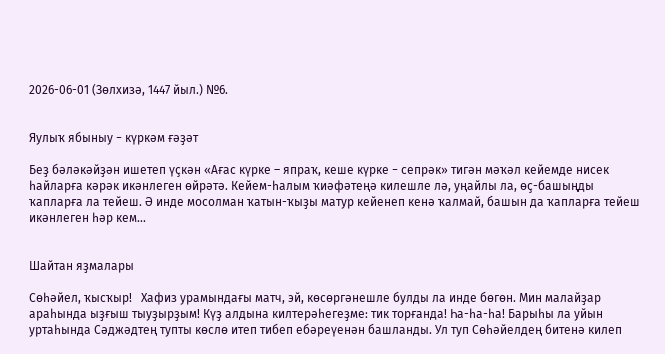2026-06-01 (Зөлхизә, 1447 йыл.) №6.


Яулыҡ ябыныу − күркәм ғәҙәт

Беҙ бәләкәйҙән ишетеп үҫкән «Ағас күрке – япраҡ, кеше күрке − сепрәк» тигән мәҡәл кейемде нисек һайларға кәрәк икәнлеген өйрәтә. Кейем-һалым ҡиәфәтеңә килешле лә, уңайлы ла, өҫ-башыңды ҡапларға ла тейеш. Ә инде мосолман ҡатын-ҡыҙы матур кейенеп кенә ҡалмай, башын да ҡапларға тейеш икәнлеген һәр кем...


Шайтан яҙмалары

Сөһәйел, ҡысҡыр!   Хафиз урамындағы матч, эй, көсөргәнешле булды ла инде бөгөн. Мин малайҙар араһында ыҙғыш тыуҙырҙым! Күҙ алдына килтерәһегеҙме: тик торғанда! Һа-һа-һа! Барыһы ла уйын уртаһында Сәджәдтең тупты көслө итеп тибеп ебәреүенән башланды. Ул туп Сөһәйелдең битенә килеп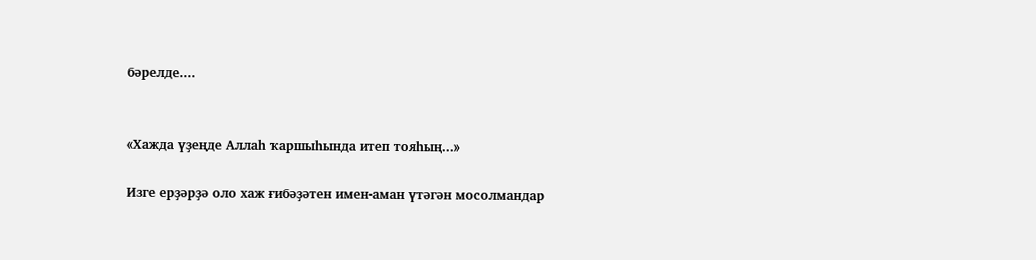бәрелде....


«Хажда үҙеңде Аллаһ ҡаршыһында итеп тояһың...»

Изге ерҙәрҙә оло хаж ғибәҙәтен имен-аман үтәгән мосолмандар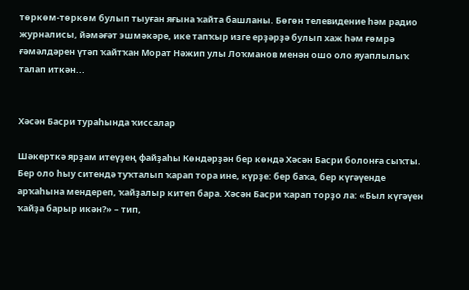төркөм-төркөм булып тыуған яғына ҡайта башланы. Бөгөн телевидение һәм радио журналисы, йәмәғәт эшмәкәре, ике тапҡыр изге ерҙәрҙә булып хаж һәм ғөмрә ғәмәлдәрен үтәп ҡайтҡан Морат Нәжип улы Лоҡманов менән ошо оло яуаплылыҡ талап иткән...


Хәсән Басри тураһында ҡиссалар

Шәкерткә ярҙам итеүҙең файҙаһы Көндәрҙән бер көндә Хәсән Басри болонға сыҡты. Бер оло һыу ситендә туҡталып ҡарап тора ине, күрҙе: бер баҡа, бер күгәүенде арҡаһына мендереп, ҡайҙалыр китеп бара. Хәсән Басри ҡарап торҙо ла: «Был күгәүен ҡайҙа барыр икән?» – тип,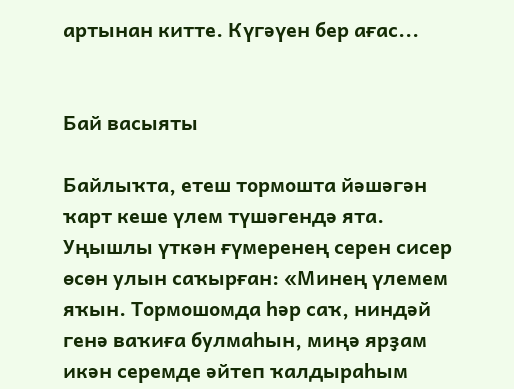артынан китте. Күгәүен бер ағас...


Бай васыяты

Байлыҡта, етеш тормошта йәшәгән ҡарт кеше үлем түшәгендә ята. Уңышлы үткән ғүмеренең серен сисер өсөн улын саҡырған: «Минең үлемем яҡын. Тормошомда һәр саҡ, ниндәй генә ваҡиға булмаһын, миңә ярҙам икән серемде әйтеп ҡалдыраһым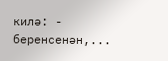килә: -        беренсенән,...